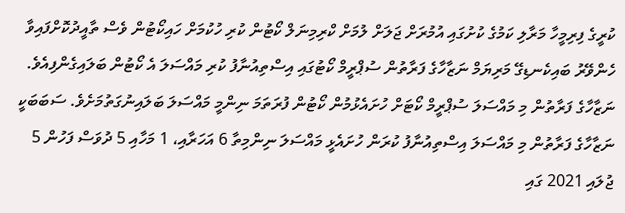ކުރީގެ ފިރިމީހާ މަރާލި ކަމުގެ ކުށުގައި އުމުރަށް ޖަލަށް ލުމަށް ކްރިމިނަލް ކޯޓުން ކުރި ހުކުމަށް ހައިކޯޓުން ވެސް ތާއީދުކޮށްފައިވާ ހެންވޭރު ބައިކެނޑިގޭ މަރިޔަމް ނަޒާހާގެ ފަރާތުން ސުޕްރީމް ކޯޓުގައި އިސްތިއުނާފު ކުރި މައްސަލަ އެ ކޯޓުން ބަލައިގެންފިއެވެ.
ނަޒާހާގެ ފަރާތުން މި މައްސަލަ ސުޕްރީމް ކޯޓަށް ހުށައެޅުމުން ކޯޓުން ފުރަތަމަ ނިންމީ މައްސަލަ ބަލައިނުގަތުމަށެވެ. ސަބަބަކީ ނަޒާހާގެ ފަރާތުން މި މައްސަލަ އިސްތިއުނާފު ކުރަން ހުށައެޅީ މައްސަލަ ނިންމިތާ 6 އަހަރާއި، 1 މަހާއި 5 ދުވަސް ފަހުން 5 ޖުލައި 2021 ގައި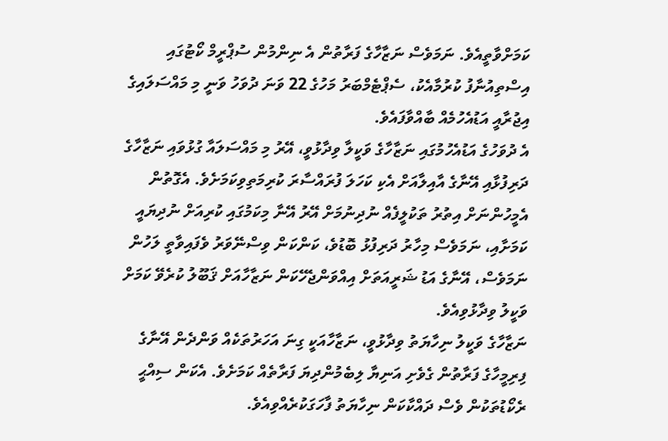ކަމަށްވާތީއެވެ. ނަމަވެސް ނަޒާހާގެ ފަރާތުން އެ ނިންމުން ސުޕްރީމް ކޯޓުގައި އިސްތިއުނާފު ކުރުމާއެކު، ސެޕްޓެމްބަރު މަހުގެ 22 ވަނަ ދުވަހު ވަނީ މި މައްސަލައިގެ އިޖުރާއީ އަޑުއެހުމެއް ބާއްވާފައެވެ.
އެ ދުވަހުގެ އަޑުއެހުމުގައި ނަޒާހާގެ ވަކީލާ ވިދާޅުވީ، އޭރު މި މައްސަލައާ ގުޅުވައި ނަޒާހާގެ ދަރިފުޅާއި އޭނާގެ އާއިލާއަށް އެކި ކަހަލަ ފުރައްސާރަ ކުރިމަތިވިކަމަށެވެ. އެގޮތުން އެމީހުންނަށް އިތުރު ތަކުލީފެއް ނުދިނުމަށް އޭރު އޭނާ މިކަމުގައި ކުރިއަށް ނުދިޔައީ ކަމަށާއި، ނަމަވެސް މިހާރު ދަރިފުޅު ބޮޑުވެ، ކަންކަން ވިސްނޭވަރު ވެފައިވާތީ ލަހުން ނަމަވެސް، އޭނާގެ އަޑު ޝަރީއަތަށް އިއްވަންޖެހޭކަން ނަޒާހާއަށް ޤަބޫލު ކުރެވޭ ކަމަށް ވަކީލު ވިދާޅުވިއެވެ.
ނަޒާހާގެ ވަކީލު ނިހާޔަތު ވިދާޅުވީ، ނަޒާހާއަކީ ގިނަ އަހަރުތަކެއް ވަންދެން އޭނާގެ ފިރިމީހާގެ ފަރާތުން ގެވެށި އަނިޔާ ލިބެމުންދިޔަ ފަރާތެއް ކަމަށެވެ. އެކަން ސިއްޙީ ރެކޯޑުތަކުން ވެސް ދައްކާކަން ނިހާޔަތު ފާހަގަކުރެއްވިއެވެ.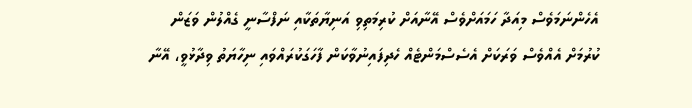އެހެންނަމަވެސް މިއަދާ ހަމައަށްވެސް އޭނާއަށް ކުރިމަތިވި އަނިޔާތަކާއި ނަފްސާނީ ގެއްލުން ވަޒަން ކުރުމަށް އެއްވެސް ވަރަކަށް އެސެސްމަންޓެއް ހެދިފައިނުވާކަން ފާހަގަކުރައްވައި ނިހާޔަތު ވިދާޅުވީ، އޭނާ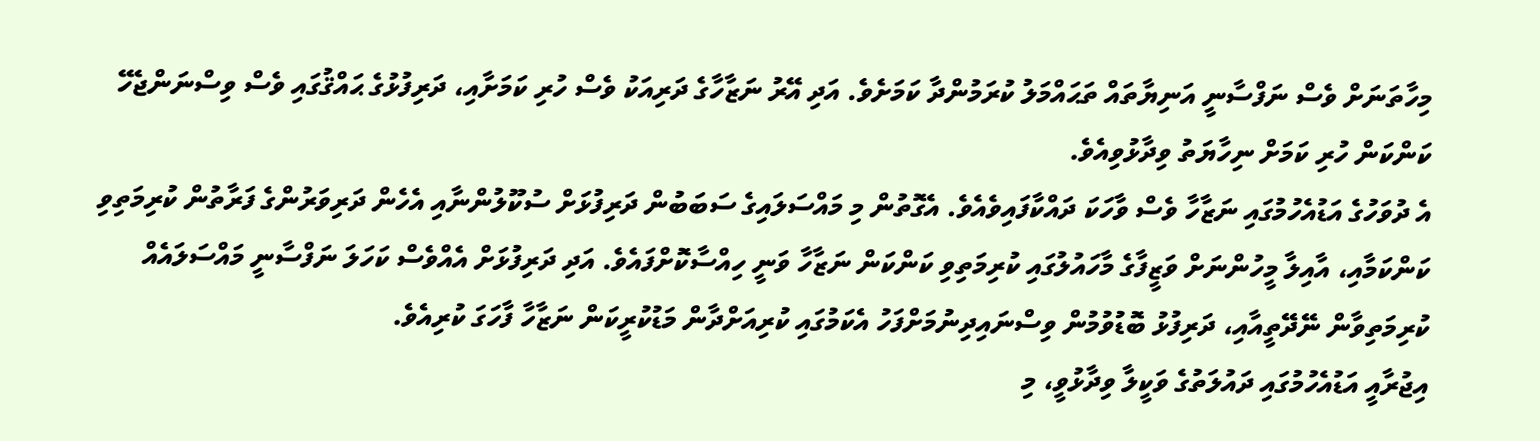މިހާތަނަށް ވެސް ނަފްސާނީ އަނިޔާތައް ތަޙައްމަލު ކުރަމުންދާ ކަމަށެވެ. އަދި އޭރު ނަޒާހާގެ ދަރިއަކު ވެސް ހުރި ކަމަށާއި، ދަރިފުޅުގެ ޙައްޤުގައި ވެސް ވިސްނަންޖެހޭ ކަންކަން ހުރި ކަމަށް ނިހާޔަތު ވިދާޅުވިއެވެ.
އެ ދުވަހުގެ އަޑުއެހުމުގައި ނަޒާހާ ވެސް ވާހަކަ ދައްކާފައިވެއެވެ. އެގޮތުން މި މައްސަލައިގެ ސަބަބުން ދަރިފުޅަށް ސުކޫލުންނާއި އެހެން ދަރިވަރުންގެ ފަރާތުން ކުރިމަތިވި ކަންކަމާއި، އާއިލާ މީހުންނަށް ވަޒީފާގެ މާހައުލުގައި ކުރިމަތިވި ކަންކަން ނަޒާހާ ވަނީ ހިއްސާކޮށްފައެވެ. އަދި ދަރިފުޅަށް އެއްވެސް ކަހަލަ ނަފްސާނީ މައްސަލައެއް ކުރިމަތިވާން ނޭދޭތީއާއި، ދަރިފުޅު ބޮޑުވުމުން ވިސްނައިދިނުމަށްފަހު އެކަމުގައި ކުރިއަށްދާން މަޑުކުރީކަން ނަޒާހާ ފާހަގަ ކުރިއެވެ.
އިޖުރާއީ އަޑުއެހުމުގައި ދައުލަތުގެ ވަކީލާ ވިދާޅުވީ، މި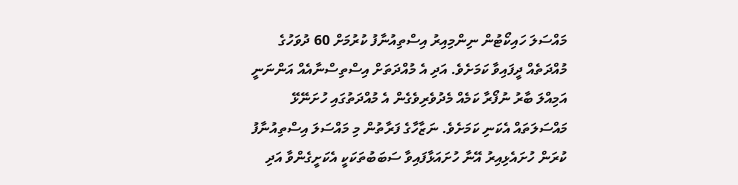މައްސަލަ ހައިކޯޓުން ނިންމިއިރު އިސްތިއުނާފު ކުރުމަށް 60 ދުވަހުގެ މުއްދަތެއް ދީފައިވާ ކަމަށެވެ. އަދި އެ މުއްދަތަށް އިސްތިސްނާއެއް އަންނަނީ އަމިއްލަ ބާރު ނުފޯރާ ކަމެއް މެދުވެރިވެގެން އެ މުއްދަތުގައި ހުށަނޭޅޭ މައްސަލަތައް އެކަނި ކަމަށެވެ. ނަޒާހާގެ ފަރާތުން މި މައްސަލަ އިސްތިއުނާފު ކުރަން ހުށައެޅިއިރު އޭނާ ހުށައަޅާފައިވާ ސަބަބުތަކަކީ އެކަށީގެންވާ އަދި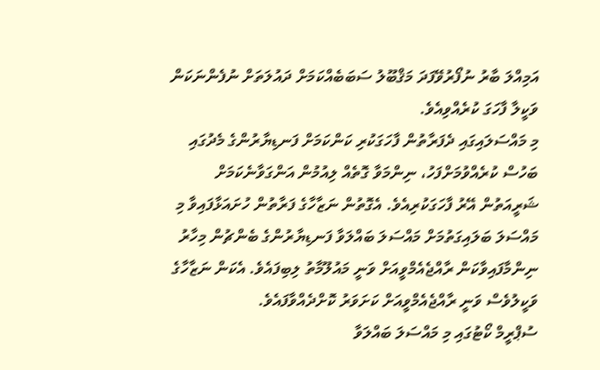އަމިއްލަ ބާރު ނުފޯރުވޭފަދަ މަޤްބޫލު ސަބަބެއްކަމަށް ދައުލަތަށް ނުފެންނަކަން ވަކީލާ ފާހަގަ ކުރެއްވިއެވެ.
މި މައްސަލައިގައި ދެފަރާތުން ފާހަގަކުރި ކަންކަމަށް ފަނޑިޔާރުންގެ މެދުގައި ބަހުސް ކުރެއްވުމަށްފަހު، ނިންމަވާ ގޮތެއް ލިއުމުން އަންގަވާނެކަމަށް ޝަރީއަތުން އޭރު ފާހަގަކުރިއެވެ. އެގޮތުން ނަޒާހާގެ ފަރާތުން ހުށައަޅާފައިވާ މި މައްސަލަ ބަލައިގަތުމަށް މައްސަލަ ބައްލަވާ ފަނޑިޔާރުންގެ ބެންޗުން މިހާރު ނިންމާފައިވާކަން ރާއްޖެއެމްވީއަށް ވަނީ މައުލޫމާތު ލިބިފައެވެ. އެކަން ނަޒާހާގެ ވަކީލުވެސް ވަނީ ރާއްޖެއެމްވީއަށް ކަށަވަރު ކޮށްދެއްވާފައެވެ.
ސުޕްރީމް ކޯޓުގައި މި މައްސަލަ ބައްލަވާ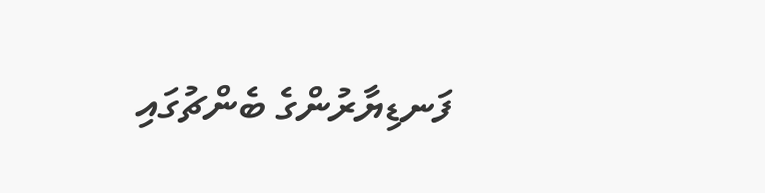ފަނޑިޔާރުންގެ ބެންޗުގައި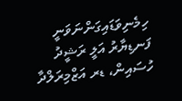ހިމެނިވަޑައިގަންނަވަނީ ފަނޑިޔާރު އަލީ ރަޝީދު ހުސައިން، ޑރ އަޒްމިރަލްދާ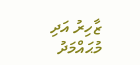ޒާހިރު އަދި މުޙައްމަދު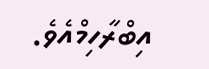އިބްރާހިމްއެވެ.